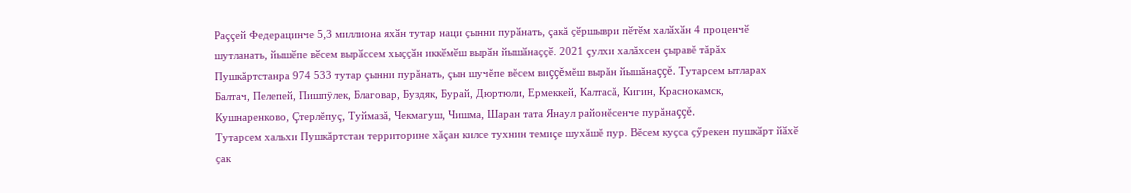Раççей Федерацинче 5,3 миллиона яхӑн тутар наци ҫынни пурӑнать, çакă ҫӗршыври пӗтӗм халӑхӑн 4 проценчӗ шутланать, йышӗпе вӗсем вырӑссем хыҫҫӑн иккӗмӗш вырӑн йышӑнаҫҫӗ. 2021 çулхи халăхсен çыравĕ тăрăх Пушкăртстанра 974 533 тутар çынни пурăнать, çын шучĕпе вĕсем виççĕмĕш вырăн йышăнаççĕ. Тутарсем ытларах Балтач, Пелепей, Пишпÿлек, Благовар, Буздяк, Бурай, Дюртюли, Ермеккей, Калтасă, Кигин, Краснокамск, Кушнаренково, Çтерлĕпуç, Туймазă, Чекмагуш, Чишма, Шаран тата Янаул районĕсенче пурăнаççĕ.
Тутарсем хальхи Пушкăртстан территорине хăçан килсе тухнин темиçе шухăшĕ пур. Вĕсем куҫса ҫӳрекен пушкӑрт йӑхӗ ҫак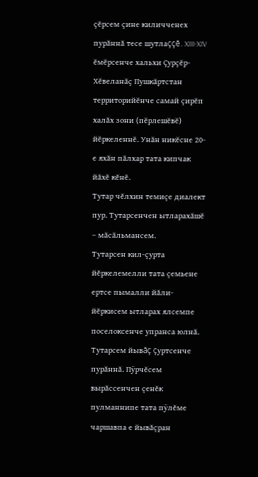ҫӗрсем ҫине киличченех пурăннă тесе шутлаççĕ. XIII-XIV ӗмӗрсенче хальхи Ҫурҫӗр-Хӗвеланӑҫ Пушкӑртстан территорийӗнче самай ҫирӗп халăх зони (пӗрлешӗвӗ) йӗркеленнӗ. Унӑн никӗсне 20-е яхӑн пӑлхар тата кипчак йӑхӗ кĕнӗ.
Тутар чĕлхин темиçе диалект пур. Тутарсенчен ытларахӑшӗ – мӑсӑльмансем.
Тутарсен кил-ҫурта йĕркелемелли тата çемьене ертсе пымалли йăли-йӗркисем ытларах ялсемпе поселоксенче упранса юлнӑ. Тутарсем йывăç çуртсенче пурăннă. Пÿрчĕсем вырăссенчен çенĕк пулманнипе тата пÿлĕме чаршавпа е йывăçран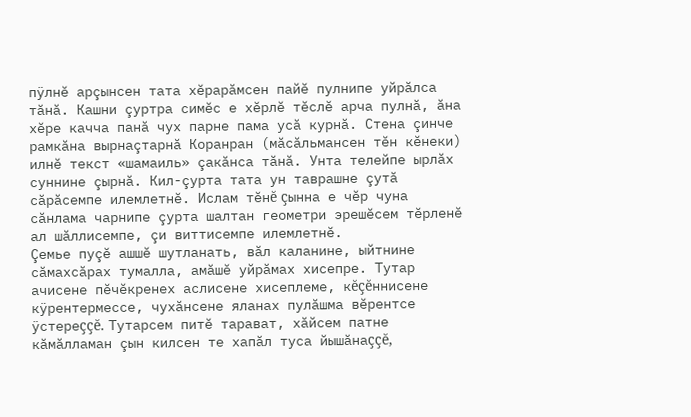пÿлнĕ арçынсен тата хĕрарăмсен пайĕ пулнипе уйрăлса тăнă. Кашни çуртра симĕс е хĕрлĕ тĕслĕ арча пулнă, ăна хĕре качча панă чух парне пама усă курнă. Стена çинче рамкăна вырнаçтарнă Коранран (мăсăльмансен тĕн кĕнеки) илнĕ текст «шамаиль» çакăнса тăнă. Унта телейпе ырлăх суннине çырнă. Кил-çурта тата ун таврашне çутă сăрăсемпе илемлетнĕ. Ислам тĕнĕ çынна е чĕр чуна сăнлама чарнипе çурта шалтан геометри эрешĕсем тĕрленĕ ал шăллисемпе, çи виттисемпе илемлетнĕ.
Çемье пуçĕ ашшĕ шутланать, вăл каланине, ыйтнине сăмахсăрах тумалла, амăшĕ уйрăмах хисепре. Тутар ачисене пĕчĕкренех аслисене хисеплеме, кĕçĕннисене кÿрентермессе, чухăнсене яланах пулăшма вĕрентсе ÿстереççĕ. Тутарсем питĕ тарават, хăйсем патне кăмăлламан çын килсен те хапăл туса йышăнаççĕ,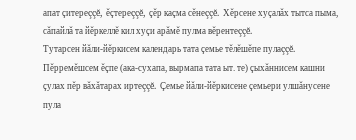апат çитереççĕ, ĕçтереççĕ, çĕр каçма сĕнеççĕ. Хĕрсене хуçалăх тытса пыма, сăпайлă та йĕркеллĕ кил хуçи арăмĕ пулма вĕрентеççĕ.
Тутарсен йăли-йĕркисем календарь тата çемье тĕлĕшĕпе пулаççĕ. Пĕрремĕшсем ĕçпе (ака-сухапа, вырмапа тата ыт. те) çыхăннисем кашни çулах пĕр вăхăтарах иртеççĕ. Çемье йăли-йĕркисене çемьери улшăнусене пула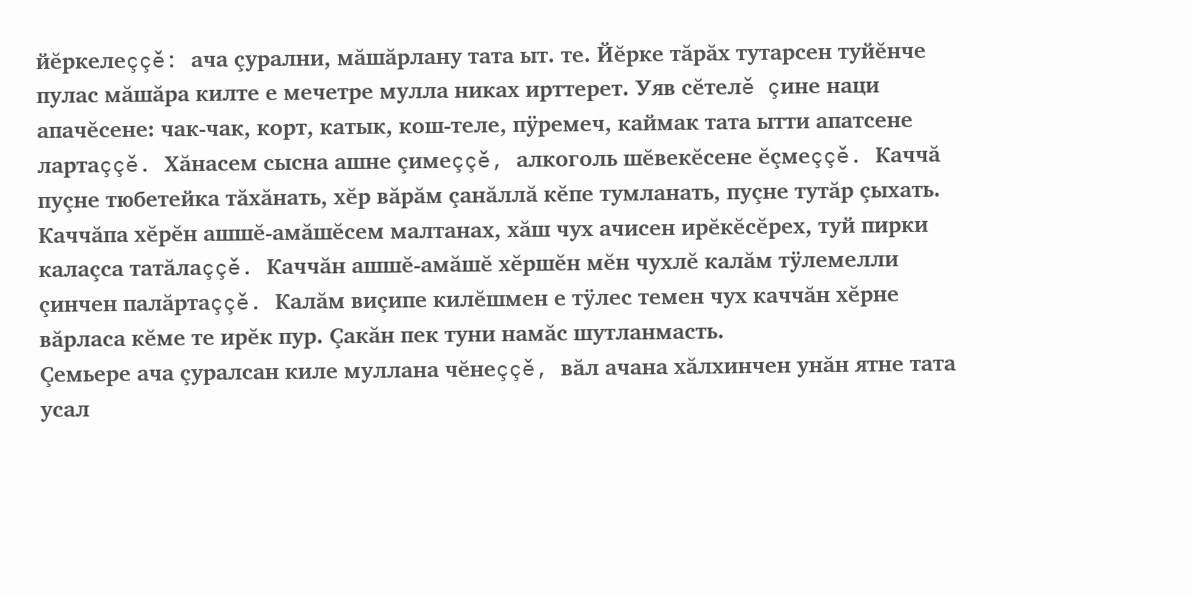йĕркелеççĕ: ача çурални, мăшăрлану тата ыт. те. Йĕрке тăрăх тутарсен туйĕнче пулас мăшăра килте е мечетре мулла никах ирттерет. Уяв сĕтелĕ çине наци апачĕсене: чак-чак, корт, катык, кош-теле, пÿремеч, каймак тата ытти апатсене лартаççĕ. Хăнасем сысна ашне çимеççĕ, алкоголь шĕвекĕсене ĕçмеççĕ. Каччă пуçне тюбетейка тăхăнать, хĕр вăрăм çанăллă кĕпе тумланать, пуçне тутăр çыхать.
Каччăпа хĕрĕн ашшĕ-амăшĕсем малтанах, хăш чух ачисен ирĕкĕсĕрех, туй пирки калаçса татăлаççĕ. Каччăн ашшĕ-амăшĕ хĕршĕн мĕн чухлĕ калăм тÿлемелли çинчен палăртаççĕ. Калăм виçипе килĕшмен е тÿлес темен чух каччăн хĕрне вăрласа кĕме те ирĕк пур. Çакăн пек туни намăс шутланмасть.
Çемьере ача çуралсан киле муллана чĕнеççĕ, вăл ачана хăлхинчен унăн ятне тата усал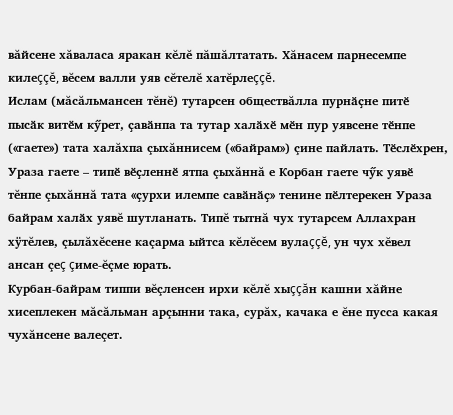вăйсене хăваласа яракан кĕлĕ пăшăлтатать. Хăнасем парнесемпе килеççĕ, вĕсем валли уяв сĕтелĕ хатĕрлеççĕ.
Ислам (мăсăльмансен тĕнĕ) тутарсен обществăлла пурнӑҫне питӗ пысӑк витӗм кӳрет, ҫавӑнпа та тутар халӑхӗ мӗн пур уявсене тӗнпе («гаете») тата халăхпа çыхăннисем («байрам») çине пайлать. Тӗслӗхрен, Ураза гаете – типӗ вӗҫленнӗ ятпа çыхăннă е Корбан гаете чӳк уявӗ тĕнпе çыхăннă тата «ҫурхи илемпе савӑнӑҫ» тенине пӗлтерекен Ураза байрам халӑх уявĕ шутланать. Типĕ тытнă чух тутарсем Аллахран хÿтĕлев, çылăхĕсене каçарма ыйтса кĕлĕсем вулаççĕ, ун чух хĕвел ансан çеç çиме-ĕçме юрать.
Курбан-байрам типпи вĕçленсен ирхи кĕлĕ хыççăн кашни хăйне хисеплекен мăсăльман арçынни така, сурăх, качака е ĕне пусса какая чухăнсене валеçет.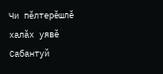Чи пĕлтерĕшлĕ халăх уявĕ Сабантуй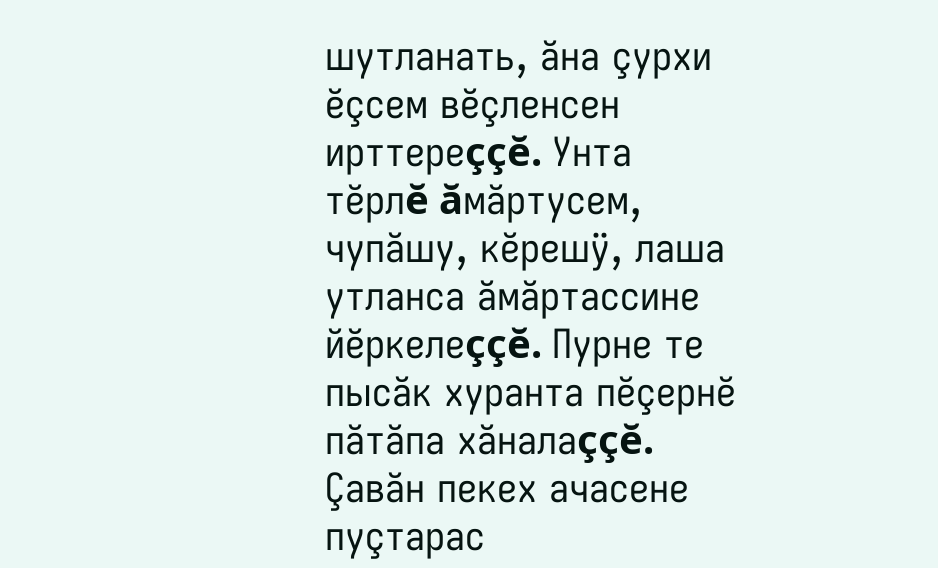шутланать, ăна çурхи ĕçсем вĕçленсен ирттереççĕ. Унта тĕрлĕ ăмăртусем, чупăшу, кĕрешÿ, лаша утланса ăмăртассине йĕркелеççĕ. Пурне те пысăк хуранта пĕçернĕ пăтăпа хăналаççĕ. Çавăн пекех ачасене пуçтарас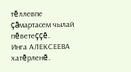тĕллевпе çăмартасем чылай пĕветеççĕ.
Инга АЛЕКСЕЕВА хатĕрленĕ.